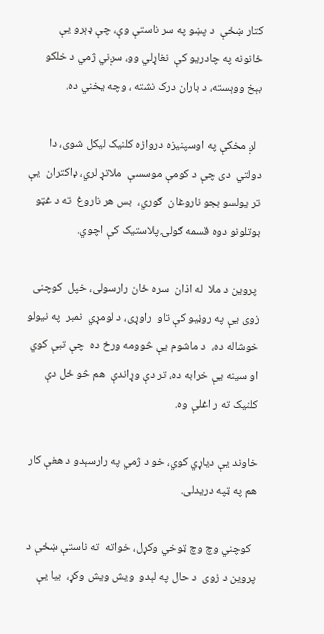کتار ښځې  د پښو په سر ناستې وې، چې ډېرو يې ځانونه په چادريو کې  نغاړلي وو، سږني ژمي د خلکو بېخ ووېسته، د باران درک نشته ، وچه يخني ده.

  لږ مخکې په اوسپنيزه دروازه کلنيک ليکل شوى، دا دولتي  دى چې د کومې موسسې  ملاتړ لري، ډاکتران  يې تر يولسو بجو ناروغان  ګوري،  بس هر ناروغ  ته د غټو بوتلونو دوه قسمه ګولۍ پلاستيک کې اچوي.

 پروين د ملا  له اذان  سره ځان رارسولى، خپل  کوچنى  زوى يې په روڼيو کې تاو  راوړى، د لومړي  نمبر  په نيولو  خوشاله ده،  د ماشوم يې څوومه ورځ ده  چې تبې کوي او سينه يې خرابه ده، تر دې وړاندې  هم څو ځل دې کلنيک ته ر اغلې وه.

خاوند يې دياړي کوي، خو د ژمي په رارسېدو د هغې کار هم په ټپه دريدلى.

  کوچني وچ وچ ټوخي وکړل، خواته  ته ناستې ښځې د پروين د زوى  د حال په لېدو  ويش ويش وکړ،  بيا يې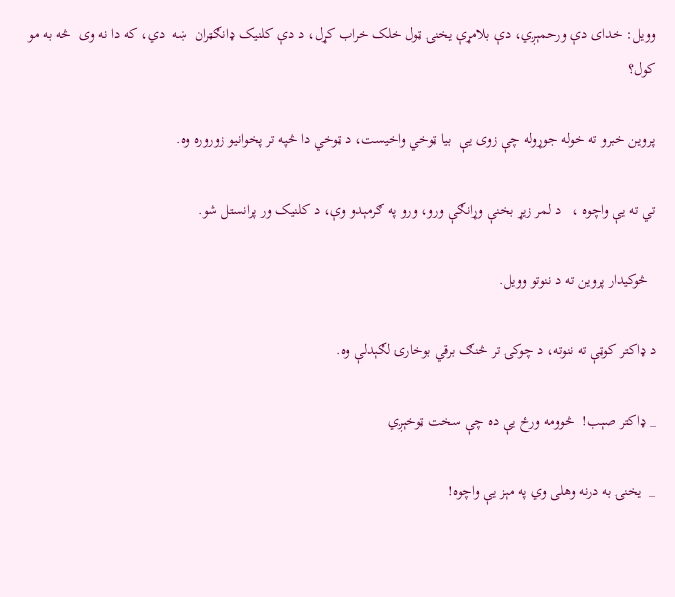وويل: خداى دې ورحمېږي، دې بلامړې يخنۍ ټول خلک خراب کړل، د دې کلنيک ډانګټران  ښه  دي، که دا نه وى  څه به مو کول؟

پروين خبرو ته خوله جوړوله چې زوى يې  بيا ټوخي واخيست، د ټوخي دا څپه تر پخوانيو زوروره وه.

تي ته يې واچوه ،   د لمر زيړ بخنې وړانګې ورو، ورو په ګرمېدو وې، د کلنيک ور پرانستل شو.

  څوکيدار پروين ته د ننوتو وويل.

د ډاکتر کوټې ته ننوته، د چوکۍ تر څنګ برقي بوخارۍ لګېدلې وه.

_ ډاکتر صېب!  څوومه ورځ يې ده چې سخت ټوخېږي

_  يخنۍ به درنه وهلى وي په مېز يې واچوه!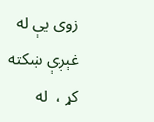زوى يې له غېږې ښکته کړ ،  له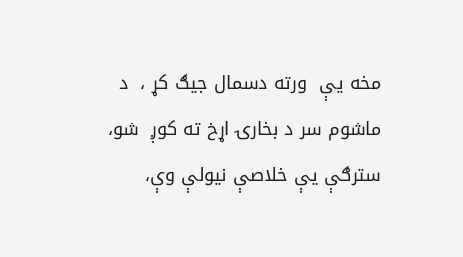مخه يې  ورته دسمال جيګ کړ ،  د ماشوم سر د بخارۍ اړخ ته کوږ  شو، سترګې يې خلاصې نيولې وې،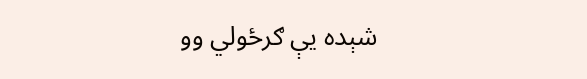شېده يې ګرځولي وو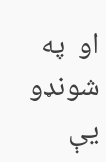او  په  شونډو يې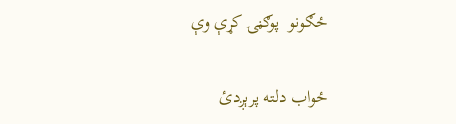ځګونو  پوګڼۍ کړې وې

ځواب دلته پرېږدئ